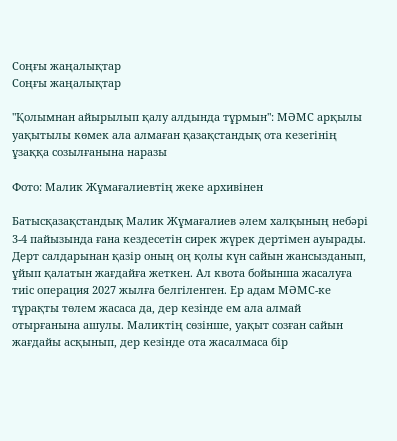Соңғы жаңалықтар
Соңғы жаңалықтар

"Қолымнан айырылып қалу алдында тұрмын": МӘМС арқылы уақытылы көмек ала алмаған қазақстандық ота кезегінің ұзаққа созылғанына наразы

Фото: Малик Жұмағалиевтің жеке архивінен

Батысқазақстандық Малик Жұмағалиев әлем халқының небәрі 3-4 пайызында ғана кездесетін сирек жүрек дертімен ауырады. Дерт салдарынан қазір оның оң қолы күн сайын жансызданып, ұйып қалатын жағдайға жеткен. Ал квота бойынша жасалуға тиіс операция 2027 жылға белгіленген. Ер адам МӘМС-ке тұрақты төлем жасаса да, дер кезінде ем ала алмай отырғанына ашулы. Маликтің сөзінше, уақыт созған сайын жағдайы асқынып, дер кезінде ота жасалмаса бір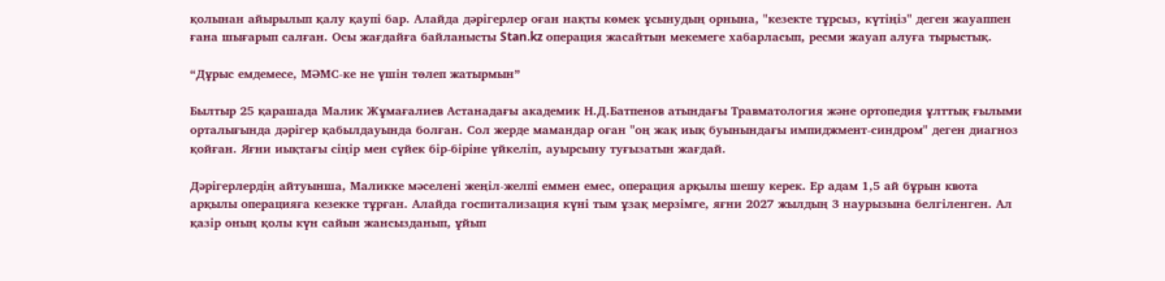қолынан айырылып қалу қаупі бар. Алайда дәрігерлер оған нақты көмек ұсынудың орнына, "кезекте тұрсыз, күтіңіз" деген жауаппен ғана шығарып салған. Осы жағдайға байланысты Stan.kz операция жасайтын мекемеге хабарласып, ресми жауап алуға тырыстық.

“Дұрыс емдемесе, МӘМС-ке не үшін төлеп жатырмын”

Былтыр 25 қарашада Малик Жұмағалиев Астанадағы академик Н.Д.Батпенов атындағы Травматология және ортопедия ұлттық ғылыми орталығында дәрігер қабылдауында болған. Сол жерде мамандар оған "оң жақ иық буынындағы импиджмент-синдром" деген диагноз қойған. Яғни иықтағы сіңір мен сүйек бір-біріне үйкеліп, ауырсыну туғызатын жағдай.

Дәрігерлердің айтуынша, Маликке мәселені жеңіл-желпі еммен емес, операция арқылы шешу керек. Ер адам 1,5 ай бұрын квота арқылы операцияға кезекке тұрған. Алайда госпитализация күні тым ұзақ мерзімге, яғни 2027 жылдың 3 наурызына белгіленген. Ал қазір оның қолы күн сайын жансызданып, ұйып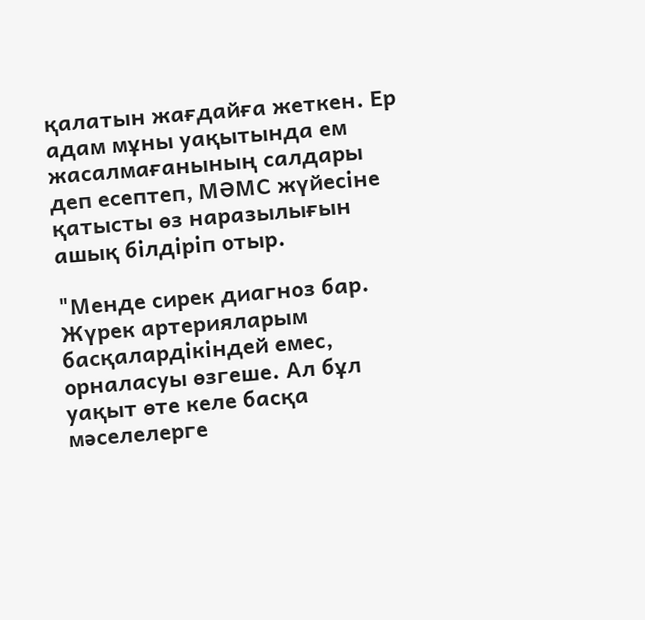қалатын жағдайға жеткен. Ер адам мұны уақытында ем жасалмағанының салдары деп есептеп, МӘМС жүйесіне қатысты өз наразылығын ашық білдіріп отыр.

"Менде сирек диагноз бар. Жүрек артерияларым басқалардікіндей емес, орналасуы өзгеше. Ал бұл уақыт өте келе басқа мәселелерге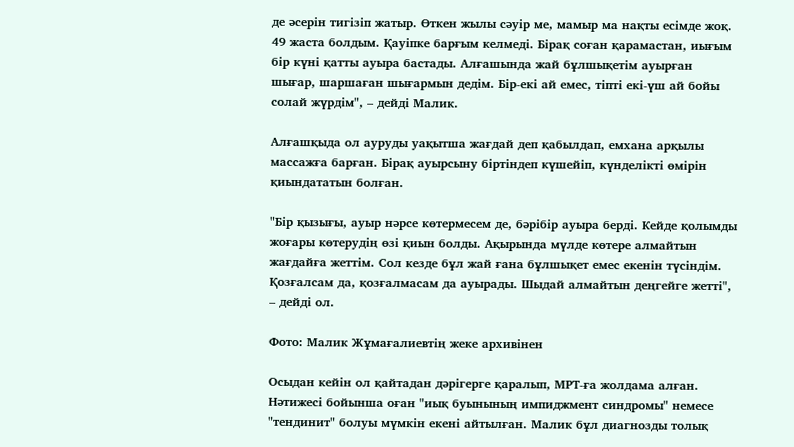де әсерін тигізіп жатыр. Өткен жылы сәуір ме, мамыр ма нақты есімде жоқ. 49 жаста болдым. Қауіпке барғым келмеді. Бірақ соған қарамастан, иығым бір күні қатты ауыра бастады. Алғашында жай бұлшықетім ауырған шығар, шаршаған шығармын дедім. Бір-екі ай емес, тіпті екі-үш ай бойы солай жүрдім", – дейді Малик.

Алғашқыда ол ауруды уақытша жағдай деп қабылдап, емхана арқылы массажға барған. Бірақ ауырсыну біртіндеп күшейіп, күнделікті өмірін қиындататын болған.

"Бір қызығы, ауыр нәрсе көтермесем де, бәрібір ауыра берді. Кейде қолымды жоғары көтерудің өзі қиын болды. Ақырында мүлде көтере алмайтын жағдайға жеттім. Сол кезде бұл жай ғана бұлшықет емес екенін түсіндім. Қозғалсам да, қозғалмасам да ауырады. Шыдай алмайтын деңгейге жетті", – дейді ол.

Фото: Малик Жұмағалиевтің жеке архивінен

Осыдан кейін ол қайтадан дәрігерге қаралып, МРТ-ға жолдама алған. Нәтижесі бойынша оған "иық буынының импиджмент синдромы" немесе "тендинит" болуы мүмкін екені айтылған. Малик бұл диагнозды толық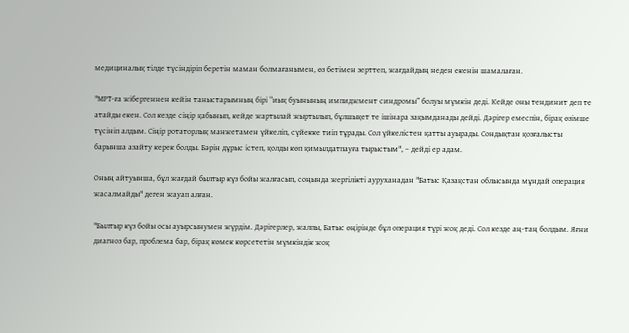медициналық тілде түсіндіріп беретін маман болмағанымен, өз бетімен зерттеп, жағдайдың неден екенін шамалаған.

"МРТ-ға жібергеннен кейін таныстарымның бірі “иық буынының импиджмент синдромы” болуы мүмкін деді. Кейде оны тендинит деп те атайды екен. Сол кезде сіңір қабынып, кейде жартылай жыртылып, бұлшықет те ішінара зақымданады дейді. Дәрігер емеспін, бірақ өзімше түсініп алдым. Сіңір ротаторлық манжетамен үйкеліп, сүйекке тиіп тұрады. Сол үйкелістен қатты ауырады. Сондықтан қозғалысты барынша азайту керек болды. Бәрін дұрыс істеп, қолды көп қимылдатпауға тырыстым", – дейді ер адам.

Оның айтуынша, бұл жағдай былтыр күз бойы жалғасып, соңында жергілікті ауруханадан "Батыс Қазақстан облысында мұндай операция жасалмайды" деген жауап алған.

"Былтыр күз бойы осы ауырсынумен жүрдім. Дәрігерлер, жалпы, Батыс өңірінде бұл операция түрі жоқ деді. Сол кезде аң-таң болдым. Яғни диагноз бар, проблема бар, бірақ көмек көрсететін мүмкіндік жоқ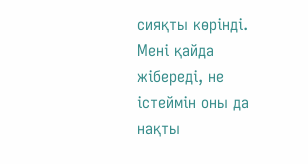сияқты көрінді. Мені қайда жібереді, не істеймін оны да нақты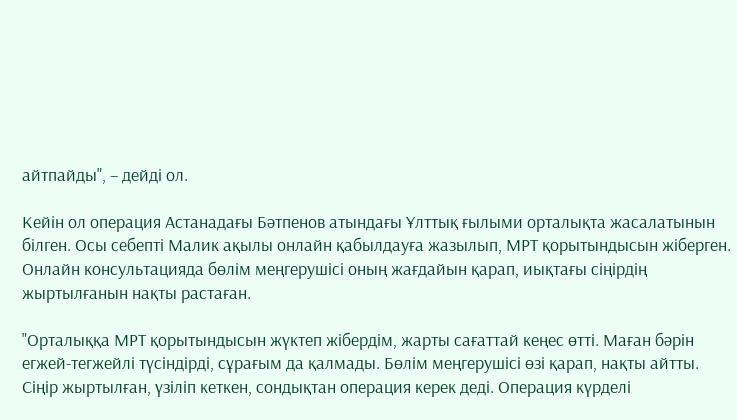айтпайды", – дейді ол.

Кейін ол операция Астанадағы Бәтпенов атындағы Ұлттық ғылыми орталықта жасалатынын білген. Осы себепті Малик ақылы онлайн қабылдауға жазылып, МРТ қорытындысын жіберген. Онлайн консультацияда бөлім меңгерушісі оның жағдайын қарап, иықтағы сіңірдің жыртылғанын нақты растаған.

"Орталыққа МРТ қорытындысын жүктеп жібердім, жарты сағаттай кеңес өтті. Маған бәрін егжей-тегжейлі түсіндірді, сұрағым да қалмады. Бөлім меңгерушісі өзі қарап, нақты айтты. Сіңір жыртылған, үзіліп кеткен, сондықтан операция керек деді. Операция күрделі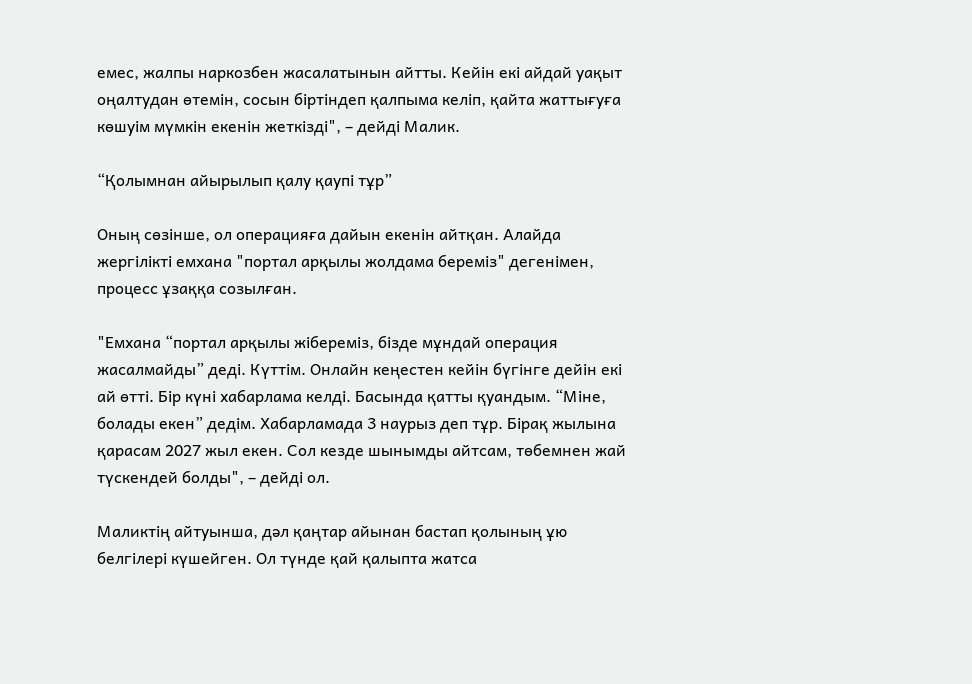емес, жалпы наркозбен жасалатынын айтты. Кейін екі айдай уақыт оңалтудан өтемін, сосын біртіндеп қалпыма келіп, қайта жаттығуға көшуім мүмкін екенін жеткізді", – дейді Малик.

“Қолымнан айырылып қалу қаупі тұр”

Оның сөзінше, ол операцияға дайын екенін айтқан. Алайда жергілікті емхана "портал арқылы жолдама береміз" дегенімен, процесс ұзаққа созылған.

"Емхана “портал арқылы жібереміз, бізде мұндай операция жасалмайды” деді. Күттім. Онлайн кеңестен кейін бүгінге дейін екі ай өтті. Бір күні хабарлама келді. Басында қатты қуандым. “Міне, болады екен” дедім. Хабарламада 3 наурыз деп тұр. Бірақ жылына қарасам 2027 жыл екен. Сол кезде шынымды айтсам, төбемнен жай түскендей болды", – дейді ол.

Маликтің айтуынша, дәл қаңтар айынан бастап қолының ұю белгілері күшейген. Ол түнде қай қалыпта жатса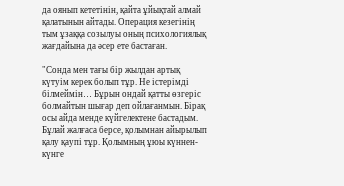да оянып кететінін, қайта ұйықтай алмай қалатынын айтады. Операция кезегінің тым ұзаққа созылуы оның психологиялық жағдайына да әсер ете бастаған.

"Сонда мен тағы бір жылдан артық күтуім керек болып тұр. Не істерімді білмеймін… Бұрын ондай қатты өзгеріс болмайтын шығар деп ойлағанмын. Бірақ осы айда менде күйгелектене бастадым. Бұлай жалғаса берсе, қолымнан айырылып қалу қаупі тұр. Қолымның ұюы күннен-күнге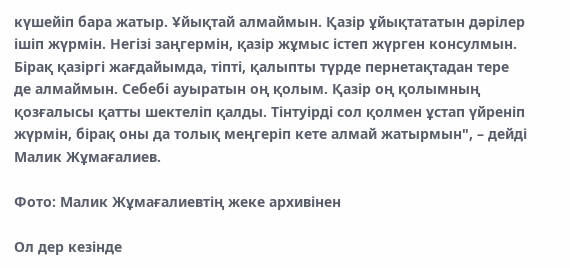күшейіп бара жатыр. Ұйықтай алмаймын. Қазір ұйықтататын дәрілер ішіп жүрмін. Негізі заңгермін, қазір жұмыс істеп жүрген консулмын. Бірақ қазіргі жағдайымда, тіпті, қалыпты түрде пернетақтадан тере де алмаймын. Себебі ауыратын оң қолым. Қазір оң қолымның қозғалысы қатты шектеліп қалды. Тінтуірді сол қолмен ұстап үйреніп жүрмін, бірақ оны да толық меңгеріп кете алмай жатырмын", – дейді Малик Жұмағалиев.

Фото: Малик Жұмағалиевтің жеке архивінен

Ол дер кезінде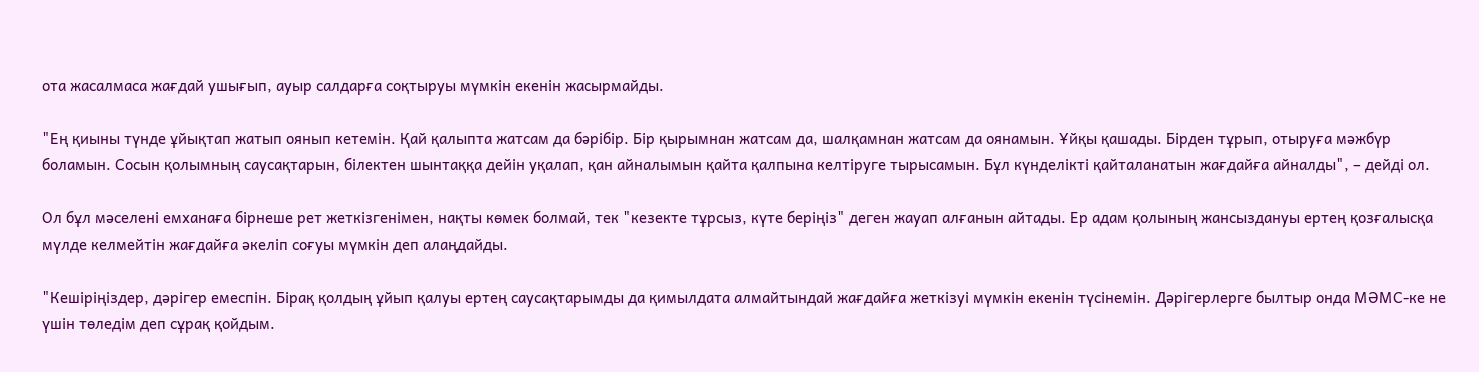ота жасалмаса жағдай ушығып, ауыр салдарға соқтыруы мүмкін екенін жасырмайды.

"Ең қиыны түнде ұйықтап жатып оянып кетемін. Қай қалыпта жатсам да бәрібір. Бір қырымнан жатсам да, шалқамнан жатсам да оянамын. Ұйқы қашады. Бірден тұрып, отыруға мәжбүр боламын. Сосын қолымның саусақтарын, білектен шынтаққа дейін уқалап, қан айналымын қайта қалпына келтіруге тырысамын. Бұл күнделікті қайталанатын жағдайға айналды", – дейді ол.

Ол бұл мәселені емханаға бірнеше рет жеткізгенімен, нақты көмек болмай, тек "кезекте тұрсыз, күте беріңіз" деген жауап алғанын айтады. Ер адам қолының жансыздануы ертең қозғалысқа мүлде келмейтін жағдайға әкеліп соғуы мүмкін деп алаңдайды.

"Кешіріңіздер, дәрігер емеспін. Бірақ қолдың ұйып қалуы ертең саусақтарымды да қимылдата алмайтындай жағдайға жеткізуі мүмкін екенін түсінемін. Дәрігерлерге былтыр онда МӘМС-ке не үшін төледім деп сұрақ қойдым.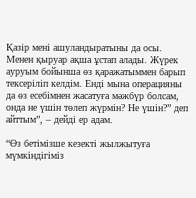Қазір мені ашуландыратыны да осы. Менен қыруар ақша ұстап алады. Жүрек ауруым бойынша өз қаражатыммен барып тексеріліп келдім. Енді мына операцияны да өз есебімнен жасатуға мәжбүр болсам, онда не үшін төлеп жүрмін? Не үшін?” деп айттым”, – дейді ер адам.

“Өз бетімізше кезекті жылжытуға мүмкіндігіміз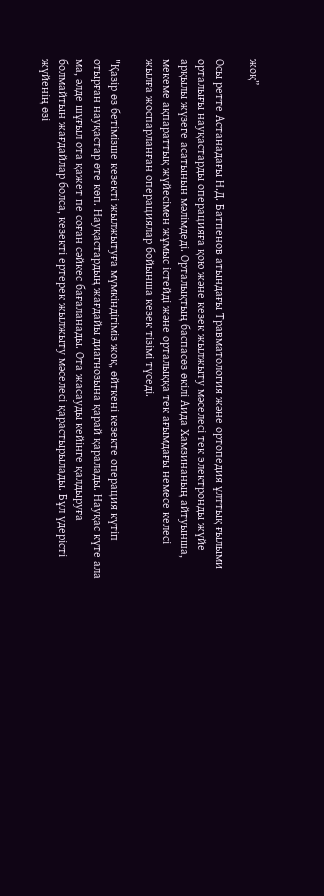жоқ”

Осы ретте Астанадағы Н.Д. Батпенов атындағы Травматология және ортопедия ұлттық ғылыми орталығы науқастарды операцияға қою және кезек жылжыту мәселесі тек электронды жүйе арқылы жүзеге асатынын мәлімдеді. Орталықтың баспасөз өкілі Аида Хамзинаның айтуынша, мекеме ақпараттық жүйесімен жұмыс істейді және орталыққа тек ағымдағы немесе келесі жылға жоспарланған операциялар бойынша кезек тізімі түседі.

"Қазір өз бетімізше кезекті жылжытуға мүмкіндігіміз жоқ, өйткені кезекте операция күтіп отырған науқастар өте көп. Науқастардың жағдайы диагнозына қарай қаралады. Науқас күте ала ма, әлде шұғыл ота қажет пе соған сәйкес бағаланады. Ота жасауды кейінге қалдыруға болмайтын жағдайлар болса, кезекті ертерек жылжыту мәселесі қарастырылады. Бұл үдерісті жүйенің өзі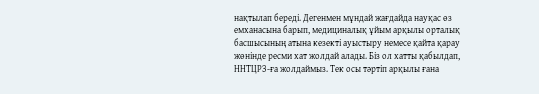нақтылап береді. Дегенмен мұндай жағдайда науқас өз емханасына барып, медициналық ұйым арқылы орталық басшысының атына кезекті ауыстыру немесе қайта қарау жөнінде ресми хат жолдай алады. Біз ол хатты қабылдап, ННТЦРЗ-ға жолдаймыз. Тек осы тәртіп арқылы ғана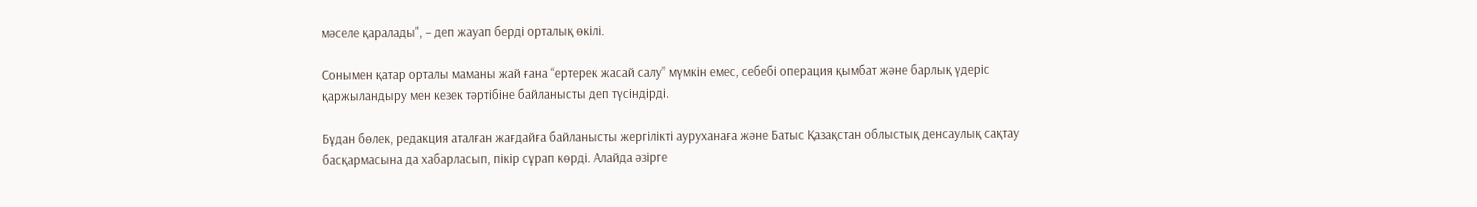мәселе қаралады", – деп жауап берді орталық өкілі.

Сонымен қатар орталы маманы жай ғана “ертерек жасай салу” мүмкін емес, себебі операция қымбат және барлық үдеріс қаржыландыру мен кезек тәртібіне байланысты деп түсіндірді.

Бұдан бөлек, редакция аталған жағдайға байланысты жергілікті ауруханаға және Батыс Қазақстан облыстық денсаулық сақтау басқармасына да хабарласып, пікір сұрап көрді. Алайда әзірге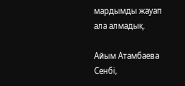мардымды жауап ала алмадық.

Айым Атамбаева
Сенбі,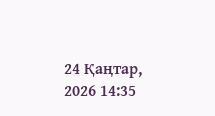24 Қаңтар, 2026 14:35